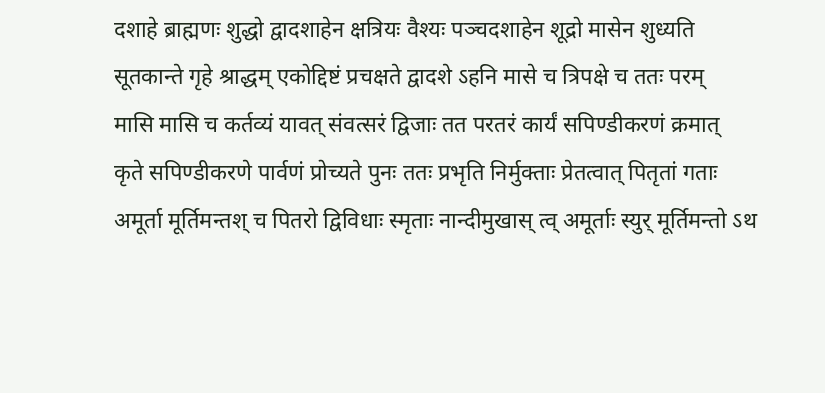दशाहे ब्राह्मणः शुद्धो द्वादशाहेन क्षत्रियः वैश्यः पञ्चदशाहेन शूद्रो मासेन शुध्यति
सूतकान्ते गृहे श्राद्धम् एकोद्दिष्टं प्रचक्षते द्वादशे ऽहनि मासे च त्रिपक्षे च ततः परम्
मासि मासि च कर्तव्यं यावत् संवत्सरं द्विजाः तत परतरं कार्यं सपिण्डीकरणं क्रमात्
कृते सपिण्डीकरणे पार्वणं प्रोच्यते पुनः ततः प्रभृति निर्मुक्ताः प्रेतत्वात् पितृतां गताः
अमूर्ता मूर्तिमन्तश् च पितरो द्विविधाः स्मृताः नान्दीमुखास् त्व् अमूर्ताः स्युर् मूर्तिमन्तो ऽथ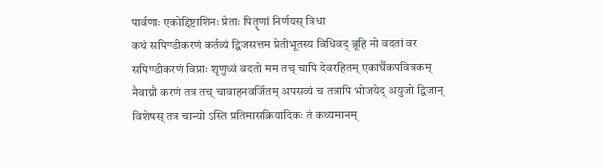पार्वणाः एकोद्दिष्टाशिनः प्रेताः पितॄणां निर्णयस् त्रिधा
कथं सपिण्डीकरणं कर्तव्यं द्विजसत्तम प्रेतीभूतस्य विधिवद् ब्रूहि नो वदतां वर
सपिण्डीकरणं विप्राः शृणुध्वं वदतो मम तच् चापि देवरहितम् एकार्घैकपवित्रकम्
नैवाग्नौ करणं तत्र तच् चावाहनवर्जितम् अपसव्यं च तत्रापि भोजयेद् अयुजो द्विजान्
विशेषस् तत्र चान्यो ऽस्ति प्रतिमासक्रियादिकः तं कथ्यमानम्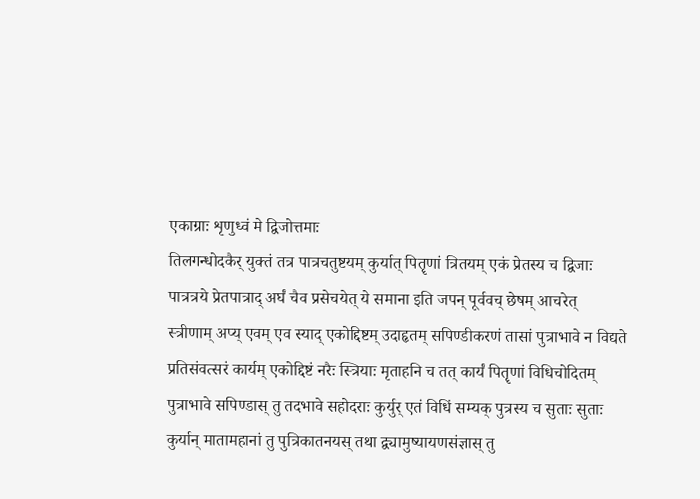एकाग्राः शृणुध्वं मे द्विजोत्तमाः
तिलगन्धोदकैर् युक्तं तत्र पात्रचतुष्टयम् कुर्यात् पितॄणां त्रितयम् एकं प्रेतस्य च द्विजाः
पात्रत्रये प्रेतपात्राद् अर्घं चैव प्रसेचयेत् ये समाना इति जपन् पूर्ववच् छेषम् आचरेत्
स्त्रीणाम् अप्य् एवम् एव स्याद् एकोद्दिष्टम् उदाहृतम् सपिण्डीकरणं तासां पुत्राभावे न विद्यते
प्रतिसंवत्सरं कार्यम् एकोद्दिष्टं नरैः स्त्रियाः मृताहनि च तत् कार्यं पितॄणां विधिचोदितम्
पुत्राभावे सपिण्डास् तु तदभावे सहोदराः कुर्युर् एतं विधिं सम्यक् पुत्रस्य च सुताः सुताः
कुर्यान् मातामहानां तु पुत्रिकातनयस् तथा द्व्यामुष्यायणसंज्ञास् तु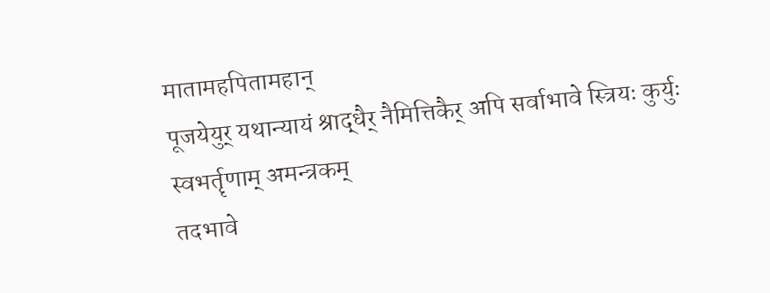मातामहपितामहान्
पूजयेयुर् यथान्यायं श्राद्धैर् नैमित्तिकैर् अपि सर्वाभावे स्त्रियः कुर्युः स्वभर्तॄणाम् अमन्त्रकम्
तदभावे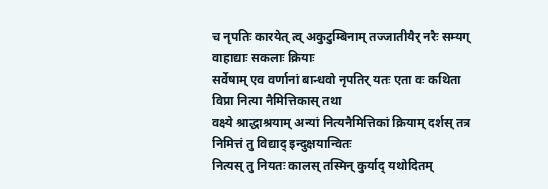च नृपतिः कारयेत् त्व् अकुटुम्बिनाम् तज्जातीयैर् नरैः सम्यग् वाहाद्याः सकलाः क्रियाः
सर्वेषाम् एव वर्णानां बान्धवो नृपतिर् यतः एता वः कथिता विप्रा नित्या नैमित्तिकास् तथा
वक्ष्ये श्राद्धाश्रयाम् अन्यां नित्यनैमित्तिकां क्रियाम् दर्शस् तत्र निमित्तं तु विद्याद् इन्दुक्षयान्वितः
नित्यस् तु नियतः कालस् तस्मिन् कुर्याद् यथोदितम्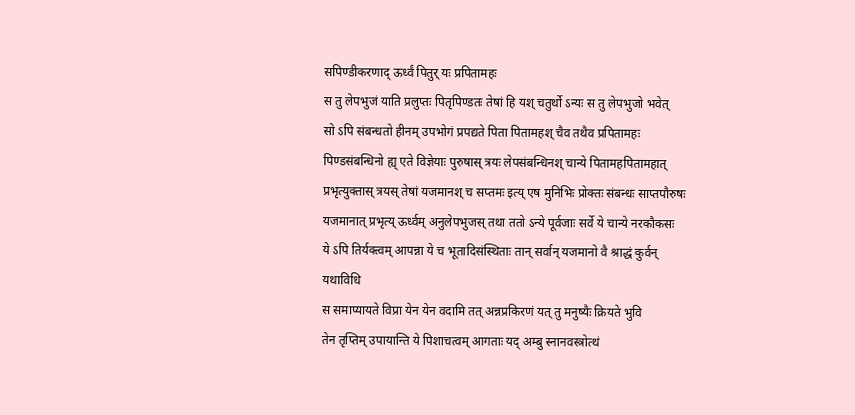सपिण्डीकरणाद् ऊर्ध्वं पितुर् यः प्रपितामहः
स तु लेपभुजं याति प्रलुप्तः पितृपिण्डतः तेषां हि यश् चतुर्थो ऽन्यः स तु लेपभुजो भवेत्
सो ऽपि संबन्धतो हीनम् उपभोगं प्रपद्यते पिता पितामहश् चैव तथैव प्रपितामहः
पिण्डसंबन्धिनो ह्य् एते विज्ञेयाः पुरुषास् त्रयः लेपसंबन्धिनश् चान्ये पितामहपितामहात्
प्रभृत्युक्तास् त्रयस् तेषां यजमानश् च सप्तमः इत्य् एष मुनिभिः प्रोक्तः संबन्धः साप्तपौरुषः
यजमानात् प्रभृत्य् ऊर्ध्वम् अनुलेपभुजस् तथा ततो ऽन्ये पूर्वजाः सर्वे ये चान्ये नरकौकसः
ये ऽपि तिर्यक्त्वम् आपन्ना ये च भूतादिसंस्थिताः तान् सर्वान् यजमानो वै श्राद्धं कुर्वन् यथाविधि
स समाप्यायते विप्रा येन येन वदामि तत् अन्नप्रकिरणं यत् तु मनुष्यैः क्रियते भुवि
तेन तृप्तिम् उपायान्ति ये पिशाचत्वम् आगताः यद् अम्बु स्नानवस्त्रोत्थं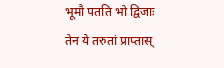भूमौ पतति भो द्विजाः
तेन ये तरुतां प्राप्तास्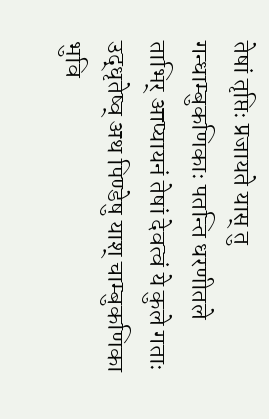तेषां तृप्तिः प्रजायते यास् तु गन्धाम्बुकणिकाः पतन्ति धरणीतले
ताभिर् आप्यायनं तेषां देवत्वं ये कुले गताः उद्धृतेष्व् अथ पिण्डेषु याश् चाम्बुकणिका भुवि